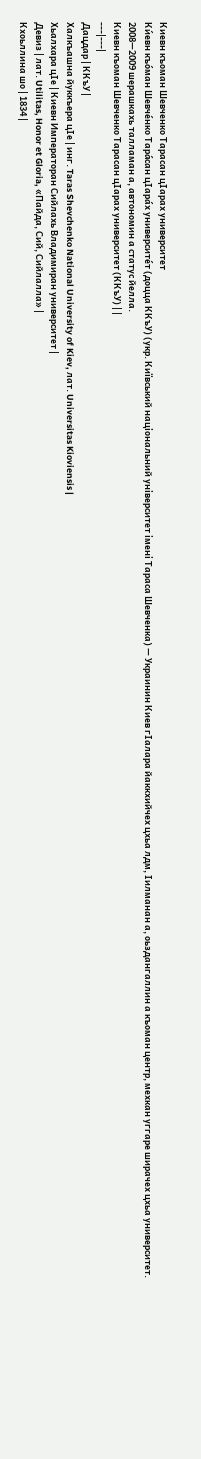Киевн къоман Шевченко Тарасан цӀарах университет
Ки́евн къо́ман Шевче́нко Тара́сан цӀара́х университе́т (доцца ККъУ) (укр. Київський національний університет імені Тараса Шевченка) — Украинин Киев гӀалара йаккхийчех цхьа лдм, Ӏилманан а, оьздангаллин а къоман центр, мехкан уггаре ширачех цхьа университет. 2008—2009 шерашкахь талламан а, автономин а статус йелла.
Киевн къоман Шевченко Тарасан цӀарах университет (ККъУ) | |
---|---|
Дацдар | ККъУ |
Халкъашна йуккъера цӀе | инг. Taras Shevchenko National University of Kiev, лат. Universitas Kioviensis |
Хьалхара цӀе | Киевн Императоран Сийлахь Владимиран университет |
Девиз | лат. Utilitas, Honor et Gloria, «Пайда, Сий, Сийлалла» |
Кхоьллина шо | 1834 |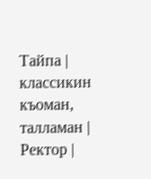Тайпа | классикин къоман, талламан |
Ректор |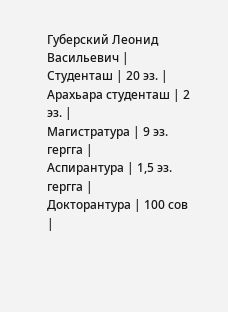Губерский Леонид Васильевич |
Студенташ | 20 эз. |
Арахьара студенташ | 2 эз. |
Магистратура | 9 эз. гергга |
Аспирантура | 1,5 эз. гергга |
Докторантура | 100 сов |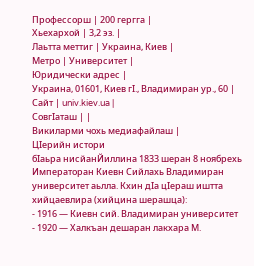Профессорш | 200 гергга |
Хьехархой | 3,2 эз. |
Лаьтта меттиг | Украина, Киев |
Метро | Университет |
Юридически адрес |
Украина, 01601, Киев гӀ., Владимиран ур., 60 |
Сайт | univ.kiev.ua |
СовгӀаташ | |
Викиларми чохь медиафайлаш |
ЦӀерийн истори
бӀаьра нисйанЙиллина 1833 шеран 8 ноябрехь Императоран Киевн Сийлахь Владимиран университет аьлла. Кхин дӀа цӀераш иштта хийцаевлира (хийцина шерашца):
- 1916 — Киевн сий. Владимиран университет
- 1920 — Халкъан дешаран лакхара М.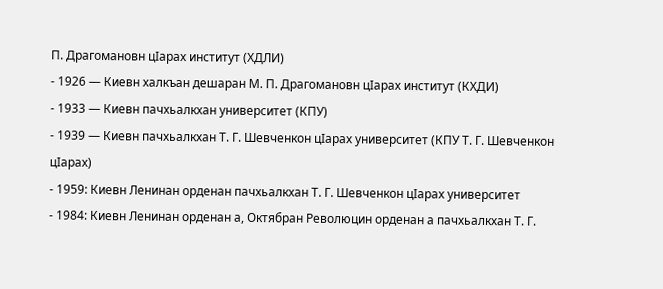П. Драгомановн цӀарах институт (ХДЛИ)
- 1926 — Киевн халкъан дешаран М. П. Драгомановн цӀарах институт (КХДИ)
- 1933 — Киевн пачхьалкхан университет (КПУ)
- 1939 — Киевн пачхьалкхан Т. Г. Шевченкон цӀарах университет (КПУ Т. Г. Шевченкон цӀарах)
- 1959: Киевн Ленинан орденан пачхьалкхан Т. Г. Шевченкон цӀарах университет
- 1984: Киевн Ленинан орденан а, Октябран Революцин орденан а пачхьалкхан Т. Г.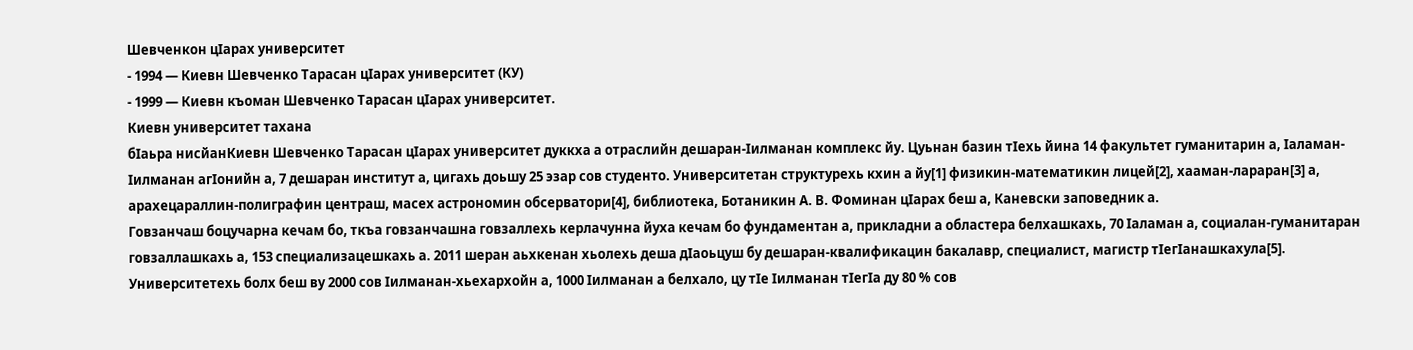Шевченкон цӀарах университет
- 1994 — Киевн Шевченко Тарасан цӀарах университет (КУ)
- 1999 — Киевн къоман Шевченко Тарасан цӀарах университет.
Киевн университет тахана
бӀаьра нисйанКиевн Шевченко Тарасан цӀарах университет дуккха а отраслийн дешаран-Ӏилманан комплекс йу. Цуьнан базин тӀехь йина 14 факультет гуманитарин а, Ӏаламан-Ӏилманан агӀонийн а, 7 дешаран институт а, цигахь доьшу 25 эзар сов студенто. Университетан структурехь кхин а йу[1] физикин-математикин лицей[2], хааман-лараран[3] а, арахецараллин-полиграфин центраш, масех астрономин обсерватори[4], библиотека, Ботаникин А. В. Фоминан цӀарах беш а, Каневски заповедник а.
Говзанчаш боцучарна кечам бо, ткъа говзанчашна говзаллехь керлачунна йуха кечам бо фундаментан а, прикладни а областера белхашкахь, 70 Ӏаламан а, социалан-гуманитаран говзаллашкахь а, 153 специализацешкахь а. 2011 шеран аьхкенан хьолехь деша дӀаоьцуш бу дешаран-квалификацин бакалавр, специалист, магистр тӀегӀанашкахула[5]. Университетехь болх беш ву 2000 сов Ӏилманан-хьехархойн а, 1000 Ӏилманан а белхало, цу тӀе Ӏилманан тӀегӀа ду 80 % сов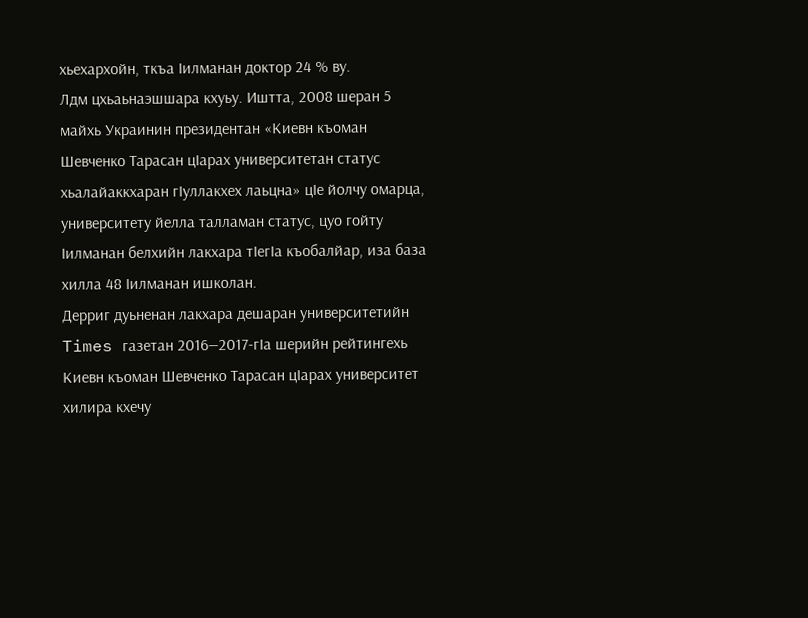хьехархойн, ткъа Ӏилманан доктор 24 % ву.
Лдм цхьаьнаэшшара кхуьу. Иштта, 2008 шеран 5 майхь Украинин президентан «Киевн къоман Шевченко Тарасан цӀарах университетан статус хьалайаккхаран гӀуллакхех лаьцна» цӀе йолчу омарца, университету йелла талламан статус, цуо гойту Ӏилманан белхийн лакхара тӀегӀа къобалйар, иза база хилла 48 Ӏилманан ишколан.
Дерриг дуьненан лакхара дешаран университетийн Times газетан 2016—2017-гӀа шерийн рейтингехь Киевн къоман Шевченко Тарасан цӀарах университет хилира кхечу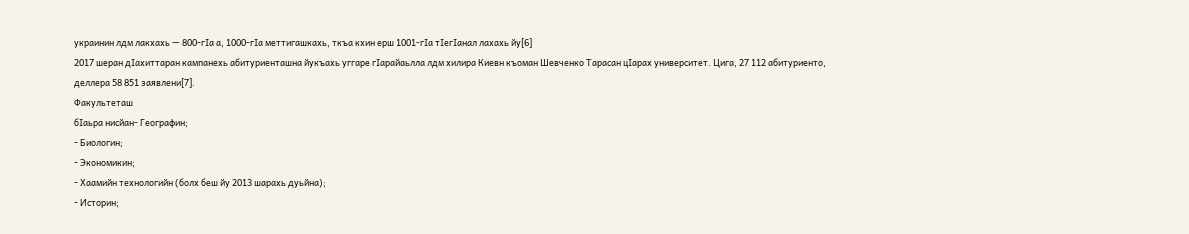украинин лдм лакхахь — 800-гӀа а, 1000-гӀа меттигашкахь, ткъа кхин ерш 1001-гӀа тӀегӀанал лахахь йу[6]
2017 шеран дӀахиттаран кампанехь абитуриенташна йукъахь уггаре гӀарайаьлла лдм хилира Киевн къоман Шевченко Тарасан цӀарах университет. Цига, 27 112 абитуриенто, деллера 58 851 заявлени[7].
Факультеташ
бӀаьра нисйан- Географин;
- Биологин;
- Экономикин;
- Хаамийн технологийн (болх беш йу 2013 шарахь дуьйна);
- Историн;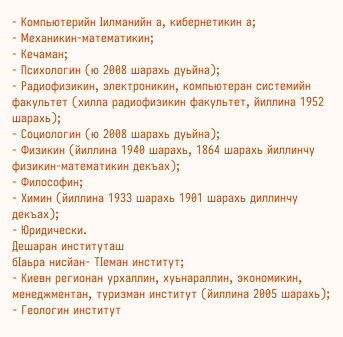- Компьютерийн Ӏилманийн а, кибернетикин а;
- Механикин-математикин;
- Кечаман;
- Психологин (ю 2008 шарахь дуьйна);
- Радиофизикин, электроникин, компьютеран системийн факультет (хилла радиофизикин факультет, йиллина 1952 шарахь);
- Социологин (ю 2008 шарахь дуьйна);
- Физикин (йиллина 1940 шарахь, 1864 шарахь йиллинчу физикин-математикин декъах);
- Философин;
- Химин (йиллина 1933 шарахь 1901 шарахь диллинчу декъах);
- Юридически.
Дешаран институташ
бӀаьра нисйан- ТӀеман институт;
- Киевн регионан урхаллин, хуьнараллин, экономикин, менеджментан, туризман институт (йиллина 2005 шарахь);
- Геологин институт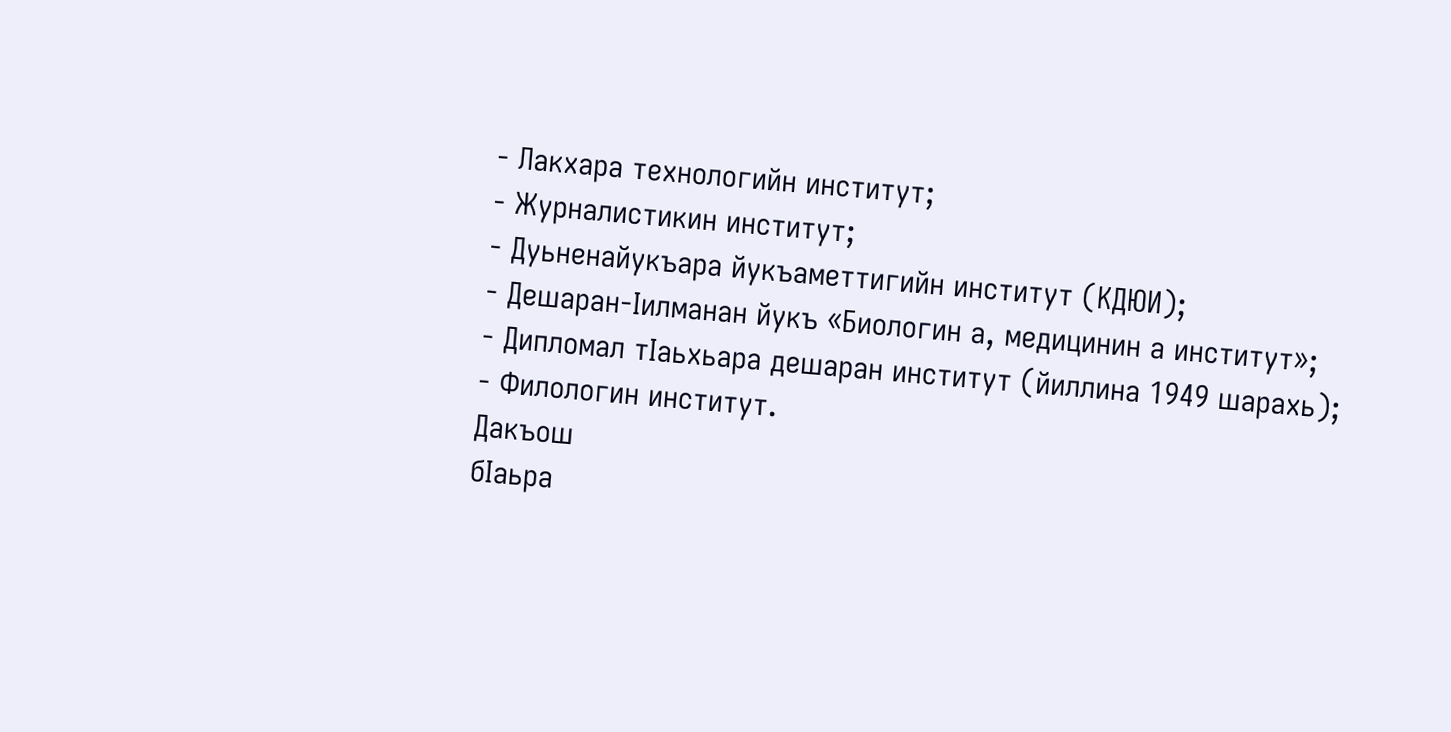- Лакхара технологийн институт;
- Журналистикин институт;
- Дуьненайукъара йукъаметтигийн институт (КДЮИ);
- Дешаран-Ӏилманан йукъ «Биологин а, медицинин а институт»;
- Дипломал тӀаьхьара дешаран институт (йиллина 1949 шарахь);
- Филологин институт.
Дакъош
бӀаьра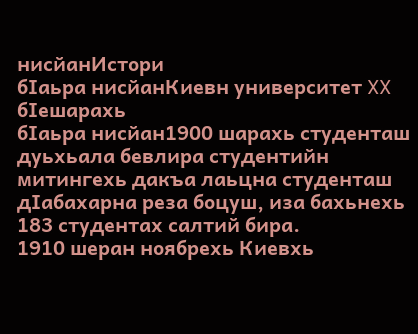нисйанИстори
бӀаьра нисйанКиевн университет XX бӀешарахь
бӀаьра нисйан1900 шарахь студенташ дуьхьала бевлира студентийн митингехь дакъа лаьцна студенташ дӀабахарна реза боцуш, иза бахьнехь 183 студентах салтий бира.
1910 шеран ноябрехь Киевхь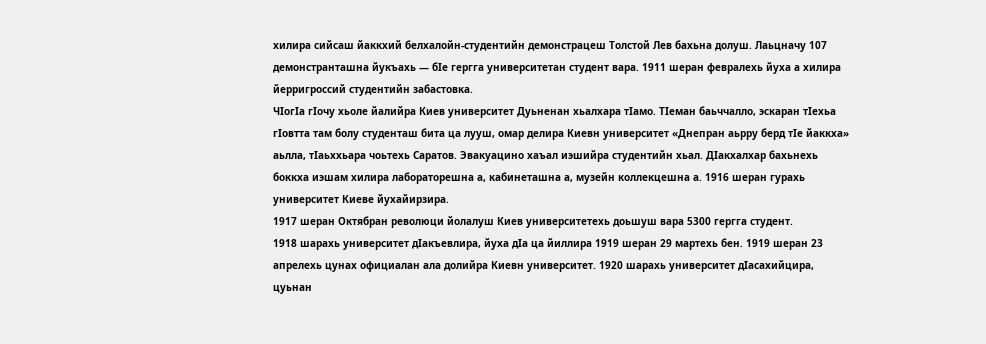хилира сийсаш йаккхий белхалойн-студентийн демонстрацеш Толстой Лев бахьна долуш. Лаьцначу 107 демонстранташна йукъахь — бӀе гергга университетан студент вара. 1911 шеран февралехь йуха а хилира йерригроссий студентийн забастовка.
ЧӀогӀа гӀочу хьоле йалийра Киев университет Дуьненан хьалхара тӀамо. ТӀеман баьччалло, эскаран тӀехьа гӀовтта там болу студенташ бита ца лууш, омар делира Киевн университет «Днепран аьрру берд тӀе йаккха» аьлла, тӀаьххьара чоьтехь Саратов. Эвакуацино хаъал иэшийра студентийн хьал. ДӀакхалхар бахьнехь боккха иэшам хилира лабораторешна а, кабинеташна а, музейн коллекцешна а. 1916 шеран гурахь университет Киеве йухайирзира.
1917 шеран Октябран революци йолалуш Киев университетехь доьшуш вара 5300 гергга студент.
1918 шарахь университет дӀакъевлира, йуха дӀа ца йиллира 1919 шеран 29 мартехь бен. 1919 шеран 23 апрелехь цунах официалан ала долийра Киевн университет. 1920 шарахь университет дӀасахийцира, цуьнан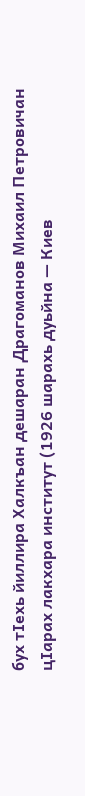бух тӀехь йиллира Халкъан дешаран Драгоманов Михаил Петровичан цӀарах лакхара институт (1926 шарахь дуьйна — Киев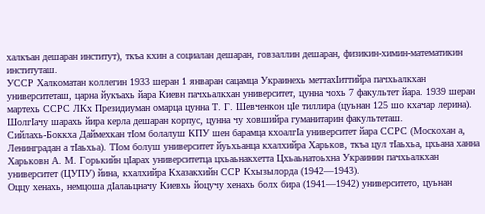халкъан дешаран институт), ткъа кхин а социалан дешаран, говзаллин дешаран, физикин-химин-математикин институташ.
УССР Халкоматан коллегин 1933 шеран 1 январан сацамца Украинехь меттахӀиттийра пачхьалкхан университеташ, царна йукъахь йара Киевн пачхьалкхан университет, цунна чохь 7 факультет йара. 1939 шеран мартехь ССРС ЛКх Президиуман омарца цунна Т. Г. Шевченкон цӀе тиллира (цуьнан 125 шо кхачар лерина). ШолгӀачу шарахь йира керла дешаран корпус, цунна чу ховшийра гуманитарин факультеташ.
Сийлахь-Боккха Даймехкан тӀом болалуш КПУ шен барамца кхоалгӀа университет йара ССРС (Москохан а, Ленинградан а тӀаьхьа). ТӀом болуш университет йуьхьанца кхалхийра Харьков, ткъа цул тӀаьхьа, цхьана ханна Харьковн А. М. Горькийн цӀарах университетца цхьаьнакхетта Цхьаьнатоьхна Украинин пачхьалкхан университет (ЦУПУ) йина, кхалхийра Кхазакхийн ССР Кхызылорда (1942—1943).
Оццу хенахь, немцоша дӀалаьцначу Киевхь йоцучу хенахь болх бира (1941—1942) университето, цуьнан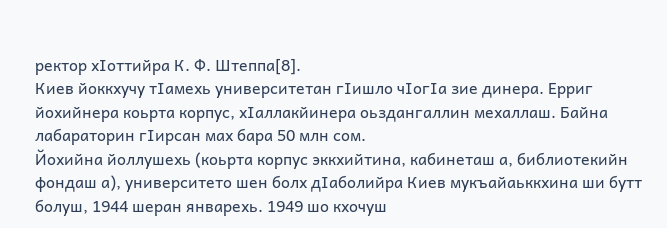ректор хӀоттийра К. Ф. Штеппа[8].
Киев йоккхучу тӀамехь университетан гӀишло чӀогӀа зие динера. Ерриг йохийнера коьрта корпус, хӀаллакйинера оьздангаллин мехаллаш. Байна лабараторин гӀирсан мах бара 50 млн сом.
Йохийна йоллушехь (коьрта корпус эккхийтина, кабинеташ а, библиотекийн фондаш а), университето шен болх дӀаболийра Киев мукъайаьккхина ши бутт болуш, 1944 шеран январехь. 1949 шо кхочуш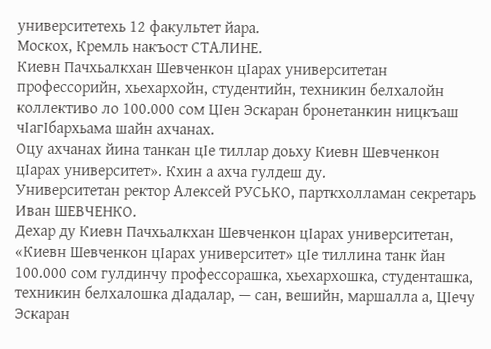университетехь 12 факультет йара.
Москох, Кремль накъост СТАЛИНЕ.
Киевн Пачхьалкхан Шевченкон цӀарах университетан профессорийн, хьехархойн, студентийн, техникин белхалойн коллективо ло 100.000 сом ЦӀен Эскаран бронетанкин ницкъаш чӀагӀбархьама шайн ахчанах.
Оцу ахчанах йина танкан цӀе тиллар доьху Киевн Шевченкон цӀарах университет». Кхин а ахча гулдеш ду.
Университетан ректор Алексей РУСЬКО, парткхолламан секретарь Иван ШЕВЧЕНКО.
Дехар ду Киевн Пачхьалкхан Шевченкон цӀарах университетан, «Киевн Шевченкон цӀарах университет» цӀе тиллина танк йан 100.000 сом гулдинчу профессорашка, хьехархошка, студенташка, техникин белхалошка дӀадалар, — сан, вешийн, маршалла а, ЦӀечу Эскаран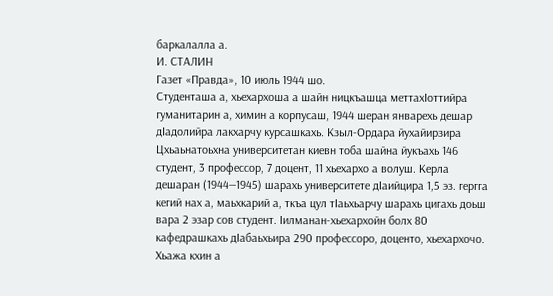баркалалла а.
И. СТАЛИН
Газет «Правда», 10 июль 1944 шо.
Студенташа а, хьехархоша а шайн ницкъашца меттахӀоттийра гуманитарин а, химин а корпусаш, 1944 шеран январехь дешар дӀадолийра лакхарчу курсашкахь. Кзыл-Ордара йухайирзира Цхьаьнатоьхна университетан киевн тоба шайна йукъахь 146 студент, 3 профессор, 7 доцент, 11 хьехархо а волуш. Керла дешаран (1944—1945) шарахь университете дӀаийцира 1,5 эз. гергга кегий нах а, маьхкарий а, ткъа цул тӀаьхьарчу шарахь цигахь доьш вара 2 эзар сов студент. Ӏилманан-хьехархойн болх 80 кафедрашкахь дӀабаьхьира 290 профессоро, доценто, хьехархочо.
Хьажа кхин а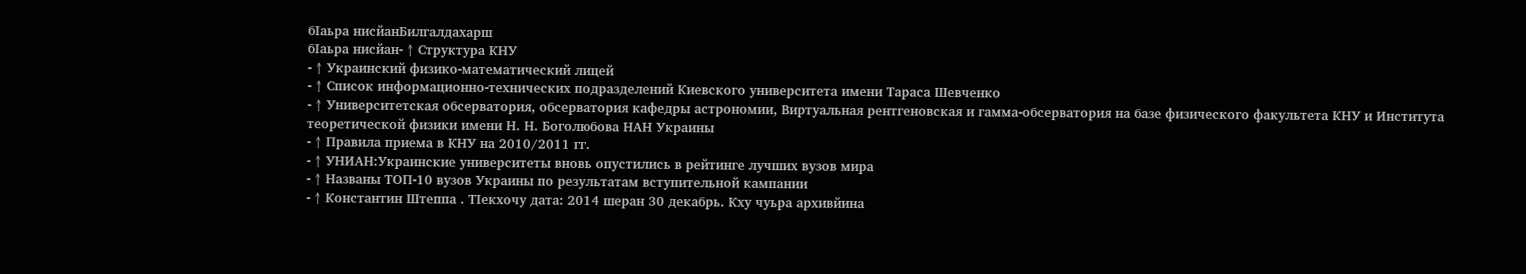бӀаьра нисйанБилгалдахарш
бӀаьра нисйан- ↑ Структура КНУ
- ↑ Украинский физико-математический лицей
- ↑ Список информационно-технических подразделений Киевского университета имени Тараса Шевченко
- ↑ Университетская обсерватория, обсерватория кафедры астрономии, Виртуальная рентгеновская и гамма-обсерватория на базе физического факультета КНУ и Института теоретической физики имени Н. Н. Боголюбова НАН Украины
- ↑ Правила приема в КНУ на 2010/2011 гг.
- ↑ УНИАН:Украинские университеты вновь опустились в рейтинге лучших вузов мира
- ↑ Названы ТОП-10 вузов Украины по результатам вступительной кампании
- ↑ Константин Штеппа . ТӀекхочу дата: 2014 шеран 30 декабрь. Кху чуьра архивйина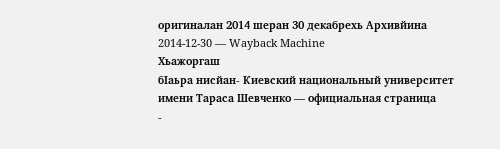оригиналан 2014 шеран 30 декабрехь Архивйина 2014-12-30 — Wayback Machine
Хьажоргаш
бӀаьра нисйан- Киевский национальный университет имени Тараса Шевченко — официальная страница
-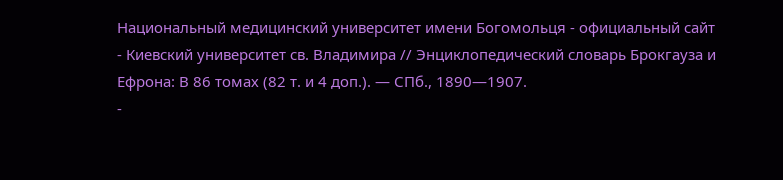Национальный медицинский университет имени Богомольця - официальный сайт
- Киевский университет св. Владимира // Энциклопедический словарь Брокгауза и Ефрона: В 86 томах (82 т. и 4 доп.). — СПб., 1890—1907.
-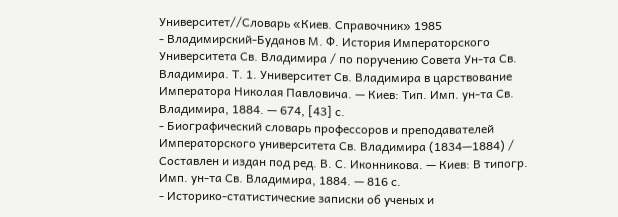Университет//Словарь «Киев. Справочник» 1985
- Владимирский-Буданов М. Ф. История Императорского Университета Св. Владимира / по поручению Совета Ун-та Св. Владимира. Т. 1. Университет Св. Владимира в царствование Императора Николая Павловича. — Киев: Тип. Имп. ун-та Св. Владимира, 1884. — 674, [43] с.
- Биографический словарь профессоров и преподавателей Императорского университета Св. Владимира (1834—1884) / Составлен и издан под ред. В. С. Иконникова. — Киев: В типогр. Имп. ун-та Св. Владимира, 1884. — 816 с.
- Историко-статистические записки об ученых и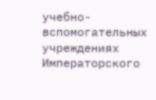учебно-вспомогательных учреждениях Императорского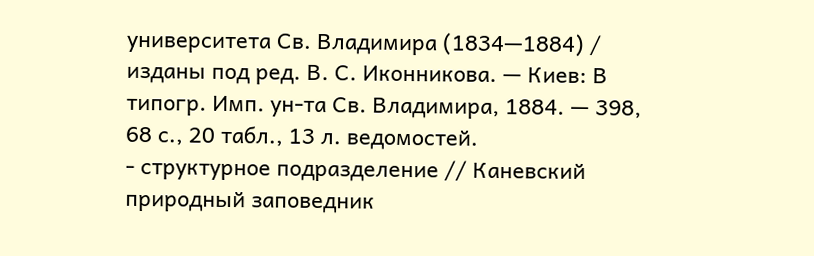университета Св. Владимира (1834—1884) / изданы под ред. В. С. Иконникова. — Киев: В типогр. Имп. ун-та Св. Владимира, 1884. — 398, 68 с., 20 табл., 13 л. ведомостей.
- структурное подразделение // Каневский природный заповедник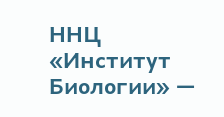ННЦ «Институт Биологии» —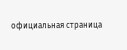официальная страница